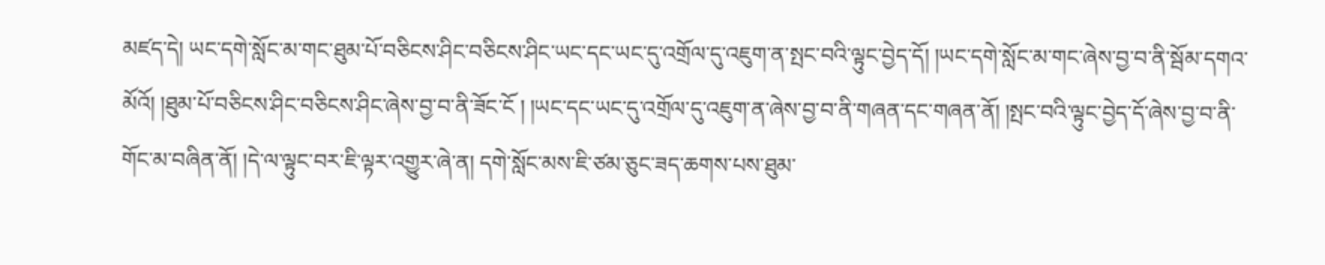མཛད་དེ། ཡང་དགེ་སློང་མ་གང་ཐུམ་པོ་བཅིངས་ཤིང་བཅིངས་ཤིང་ཡང་དང་ཡང་དུ་འགྲོལ་དུ་འཇུག་ན་སྤང་བའི་ལྟུང་བྱེད་དོ། །ཡང་དགེ་སློང་མ་གང་ཞེས་བྱ་བ་ནི་སྦོམ་དགའ་མོའོ། །ཐུམ་པོ་བཅིངས་ཤིང་བཅིངས་ཤིང་ཞེས་བྱ་བ་ནི་ཟོང་ངོ ། །ཡང་དང་ཡང་དུ་འགྲོལ་དུ་འཇུག་ན་ཞེས་བྱ་བ་ནི་གཞན་དང་གཞན་ནོ། །སྤང་བའི་ལྟུང་བྱེད་དོ་ཞེས་བྱ་བ་ནི་གོང་མ་བཞིན་ནོ། །དེ་ལ་ལྟུང་བར་ཇི་ལྟར་འགྱུར་ཞེ་ན། དགེ་སློང་མས་ཇི་ཙམ་ཅུང་ཟད་ཆགས་པས་ཐུམ་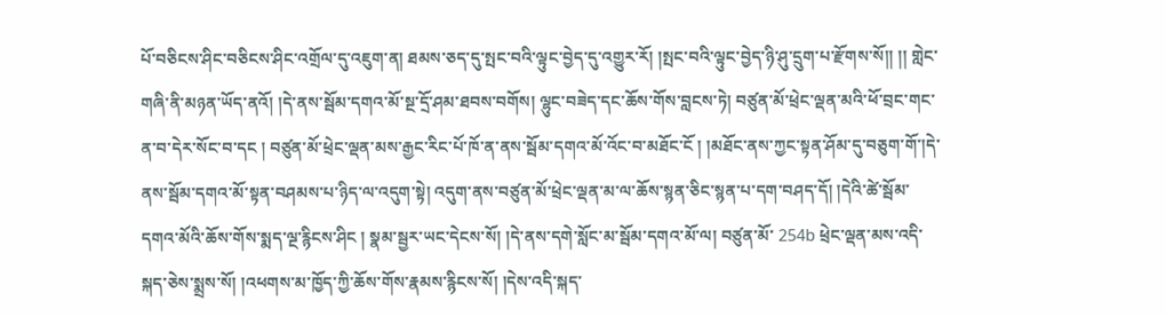པོ་བཅིངས་ཤིང་བཅིངས་ཤིང་འགྲོལ་དུ་འཇུག་ན། ཐམས་ཅད་དུ་སྤང་བའི་ལྟུང་བྱེད་དུ་འགྱུར་རོ། །སྤང་བའི་ལྟུང་བྱེད་ཉི་ཤུ་དྲུག་པ་རྫོགས་སོ།། །། གླེང་གཞི་ནི་མཉན་ཡོད་ནའོ། །དེ་ནས་སྦོམ་དགའ་མོ་སྔ་དྲོ་ཤམ་ཐབས་བགོས། ལྷུང་བཟེད་དང་ཆོས་གོས་བླངས་ཏེ། བཙུན་མོ་ཕྲེང་ལྡན་མའི་ཕོ་བྲང་གང་ན་བ་དེར་སོང་བ་དང ། བཙུན་མོ་ཕྲེང་ལྡན་མས་རྒྱང་རིང་པོ་ཁོ་ན་ནས་སྦོམ་དགའ་མོ་འོང་བ་མཐོང་ངོ ། །མཐོང་ནས་ཀྱང་སྟན་ཤོམ་དུ་བཅུག་གོ་།དེ་ནས་སྦོམ་དགའ་མོ་སྟན་བཤམས་པ་ཉིད་ལ་འདུག་སྟེ། འདུག་ནས་བཙུན་མོ་ཕྲེང་ལྡན་མ་ལ་ཆོས་སྙན་ཅིང་སྙན་པ་དག་བཤད་དོ། །དེའི་ཚེ་སྦོམ་དགའ་མོའི་ཆོས་གོས་སྨད་ལྔ་རྙིངས་ཤིང ། སྣམ་སྦྱར་ཡང་དེངས་སོ། །དེ་ནས་དགེ་སློང་མ་སྦོམ་དགའ་མོ་ལ། བཙུན་མོ་ 254b ཕྲེང་ལྡན་མས་འདི་སྐད་ཅེས་སྨྲས་སོ། །འཕགས་མ་ཁྱོད་ཀྱི་ཆོས་གོས་རྣམས་རྙིངས་སོ། །དེས་འདི་སྐད་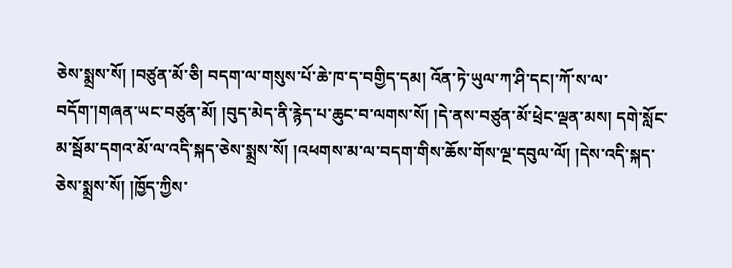ཅེས་སྨྲས་སོ། །བཙུན་མོ་ཅི། བདག་ལ་གསུས་པོ་ཆེ་ཁ་ད་བགྱིད་དམ། འོན་ཏེ་ཡུལ་ཀ་ཤི་དང།་ཀོ་ས་ལ་བདོག་།གཞན་ཡང་བཙུན་མོ། །བུད་མེད་ནི་རྙེད་པ་ཆུང་བ་ལགས་སོ། །དེ་ནས་བཙུན་མོ་ཕྲེང་ལྡན་མས། དགེ་སློང་མ་སྦོམ་དགའ་མོ་ལ་འདི་སྐད་ཅེས་སྨྲས་སོ། །འཕགས་མ་ལ་བདག་གིས་ཆོས་གོས་ལྔ་དབུལ་ལོ། །དེས་འདི་སྐད་ཅེས་སྨྲས་སོ། །ཁྱོད་ཀྱིས་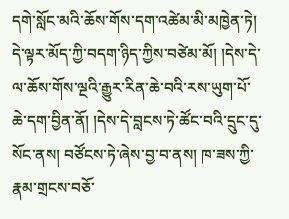དགེ་སློང་མའི་ཆོས་གོས་དག་འཚེམ་མི་མཁྱེན་ཏེ། དེ་ལྟར་མོད་ཀྱི་བདག་ཉིད་ཀྱིས་བཙེམ་མོ། །དེས་དེ་ལ་ཆོས་གོས་ལྔའི་རྒྱུར་རིན་ཆེ་བའི་རས་ཡུག་པོ་ཆེ་དག་བྱིན་ནོ། །དེས་དེ་བླངས་ཏེ་ཚོང་བའི་དྲུང་དུ་སོང་ནས། བཙོངས་ཏེ་ཞེས་བྱ་བ་ནས། ཁ་ཟས་ཀྱི་རྣམ་གྲངས་བཅོ་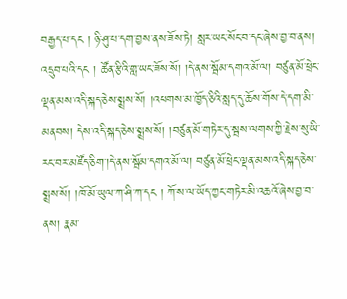བརྒྱད་པ་དང ། ཉི་ཤུ་པ་དག་བྱས་ནས་ཟོས་ཏེ། སླར་ཡང་སོང་བ་དང་ཞེས་བྱ་བ་ནས། འདྲུབ་པའི་དང ། ཚོན་རྩིའི་གླ་ཡང་ཟོས་སོ། །དེ་ནས་སྦོམ་དགའ་མོ་ལ། བཙུན་མོ་ཕྲེང་ལྡན་མས་འདི་སྐད་ཅེས་སྨྲས་སོ། །འཕགས་མ་ཁྱོད་ཅིའི་སླད་དུ་ཆོས་གོས་དེ་དག་མི་མནབས། དེས་འདི་སྐད་ཅེས་སྨྲས་སོ། །བཙུན་མོ་གཏེར་དུ་སྦས་ལགས་ཀྱི་རྗེས་སུ་ཡི་རང་བར་མཛོད་ཅིག་།དེ་ནས་སྦོམ་དགའ་མོ་ལ། བཙུན་མོ་ཕྲེང་ལྡན་མས་འདི་སྐད་ཅེས་སྨྲས་སོ། །ཁོ་མོ་ཡུལ་ཀ་ཤི་ཀ་དང ། ཀོ་ས་ལ་ཡོད་ཀྱང་གཏེར་མི་འཆའོ་ཞེས་བྱ་བ་ནས། རྣམ་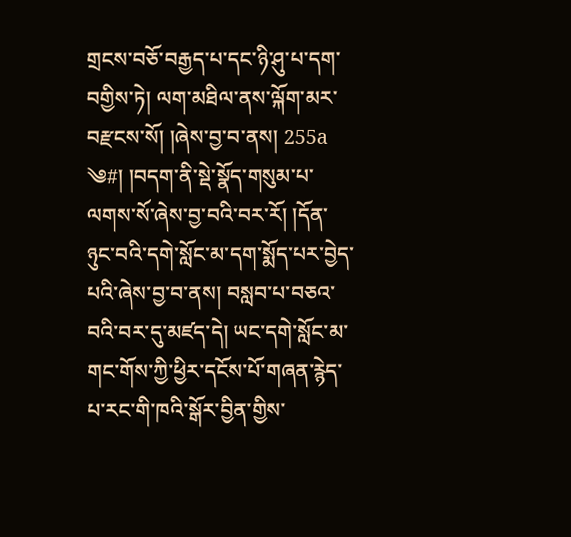གྲངས་བཅོ་བརྒྱད་པ་དང་ཉི་ཤུ་པ་དག་བགྱིས་ཏེ། ལག་མཐིལ་ནས་ལྐོག་མར་བརྫངས་སོ། །ཞེས་བྱ་བ་ནས། 255a ༄#། །བདག་ནི་སྡེ་སྣོད་གསུམ་པ་ལགས་སོ་ཞེས་བྱ་བའི་བར་རོ། །དོན་ཉུང་བའི་དགེ་སློང་མ་དག་སྨོད་པར་བྱེད་པའི་ཞེས་བྱ་བ་ནས། བསླབ་པ་བཅའ་བའི་བར་དུ་མཛད་དེ། ཡང་དགེ་སློང་མ་གང་གོས་ཀྱི་ཕྱིར་དངོས་པོ་གཞན་རྙེད་པ་རང་གི་ཁའི་སྒོར་བྱིན་གྱིས་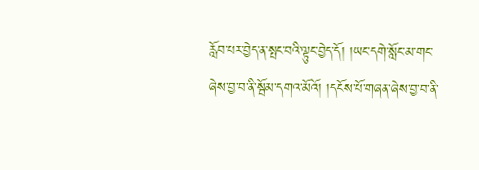རློབ་པར་བྱེད་ན་སྤང་བའི་ལྟུང་བྱེད་དོ། །ཡང་དགེ་སློང་མ་གང་ཞེས་བྱ་བ་ནི་སྦོམ་དགའ་མོའོ། །དངོས་པོ་གཞན་ཞེས་བྱ་བ་ནི་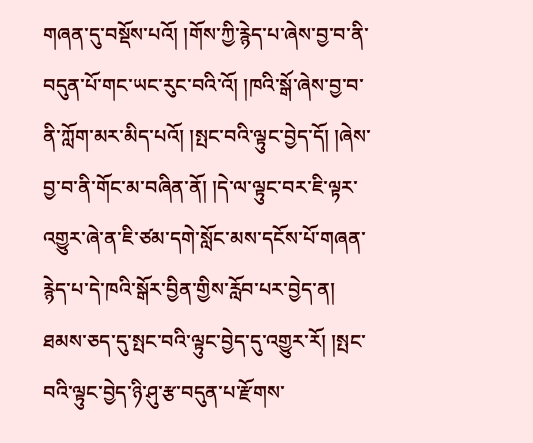གཞན་དུ་བསྡོས་པའོ། །གོས་ཀྱི་རྙེད་པ་ཞེས་བྱ་བ་ནི་བདུན་པོ་གང་ཡང་རུང་བའི་འོ། །ཁའི་སྒོ་ཞེས་བྱ་བ་ནི་ཀློག་མར་མིད་པའོ། །སྤང་བའི་ལྟུང་བྱེད་དོ། །ཞེས་བྱ་བ་ནི་གོང་མ་བཞིན་ནོ། །དེ་ལ་ལྟུང་བར་ཇི་ལྟར་འགྱུར་ཞེ་ན་ཇི་ཙམ་དགེ་སློང་མས་དངོས་པོ་གཞན་རྙེད་པ་དེ་ཁའི་སྒོར་བྱིན་གྱིས་རློབ་པར་བྱེད་ན། ཐམས་ཅད་དུ་སྤང་བའི་ལྟུང་བྱེད་དུ་འགྱུར་རོ། །སྤང་བའི་ལྟུང་བྱེད་ཉི་ཤུ་རྩ་བདུན་པ་རྫོགས་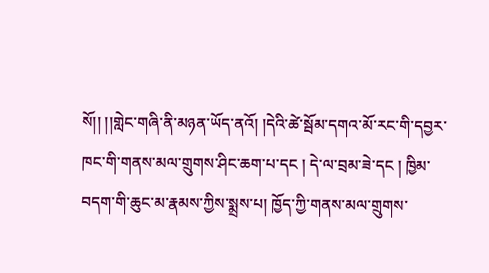སོ།། །།གླེང་གཞི་ནི་མཉན་ཡོད་ནའོ། །དེའི་ཚེ་སྦོམ་དགའ་མོ་རང་གི་དབྱར་ཁང་གི་གནས་མལ་གྲུགས་ཤིང་ཆག་པ་དང ། དེ་ལ་བྲམ་ཟེ་དང ། ཁྱིམ་བདག་གི་ཆུང་མ་རྣམས་ཀྱིས་སྨྲས་པ། ཁྱོད་ཀྱི་གནས་མལ་གྲུགས་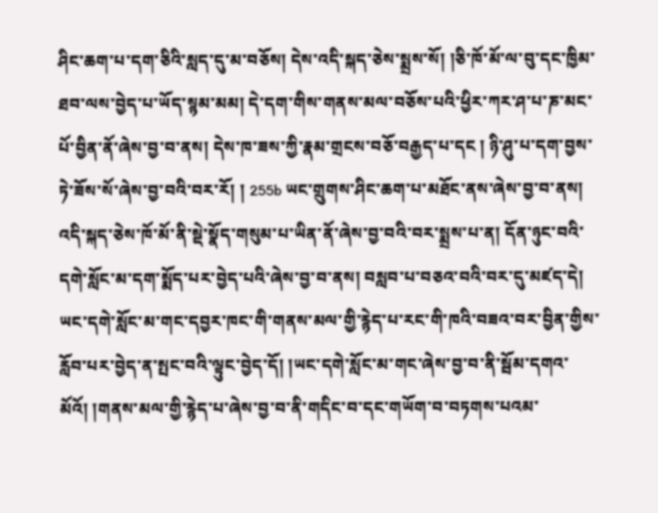ཤིང་ཆག་པ་དག་ཅིའི་སླད་དུ་མ་བཅོས། དེས་འདི་སྐད་ཅེས་སྨྲས་སོ། །ཅི་ཁོ་མོ་ལ་བུ་དང་ཁྱིམ་ཐབ་ལས་བྱེད་པ་ཡོད་སྙམ་མམ། དེ་དག་གིས་གནས་མལ་བཅོས་པའི་ཕྱིར་ཀར་ཤ་པ་ཎ་མང་པོ་བྱིན་ནོ་ཞེས་བྱ་བ་ནས། དེས་ཁ་ཟས་ཀྱི་རྣམ་གྲངས་བཅོ་བརྒྱད་པ་དང ། ཉི་ཤུ་པ་དག་བྱས་ཏེ་ཟོས་སོ་ཞེས་བྱ་བའི་བར་རོ། ། 255b ཡང་གྲུགས་ཤིང་ཆག་པ་མཐོང་ནས་ཞེས་བྱ་བ་ནས། འདི་སྐད་ཅེས་ཁོ་མོ་ནི་སྡེ་སྣོད་གསུམ་པ་ཡིན་ནོ་ཞེས་བྱ་བའི་བར་སྨྲས་པ་ན། དོན་ཉུང་བའི་དགེ་སློང་མ་དག་སྨོད་པར་བྱེད་པའི་ཞེས་བྱ་བ་ནས། བསླབ་པ་བཅའ་བའི་བར་དུ་མཛད་དེ། ཡང་དགེ་སློང་མ་གང་དབྱར་ཁང་གི་གནས་མལ་གྱི་རྙེད་པ་རང་གི་ཁའི་བཟའ་བར་བྱིན་གྱིས་རློབ་པར་བྱེད་ན་སྤང་བའི་ལྟུང་བྱེད་དོ། །ཡང་དགེ་སློང་མ་གང་ཞེས་བྱ་བ་ནི་སྦོམ་དགའ་མོའོ། །གནས་མལ་གྱི་རྙེད་པ་ཞེས་བྱ་བ་ནི་གདིང་བ་དང་གཡོག་བ་བཏགས་པའམ་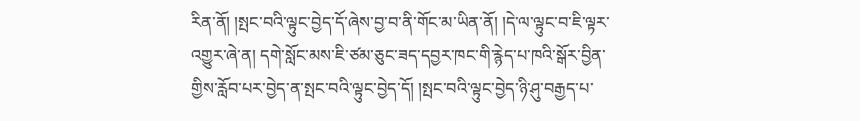རིན་ནོ། །སྤང་བའི་ལྟུང་བྱེད་དོ་ཞེས་བྱ་བ་ནི་གོང་མ་ཡིན་ནོ། །དེ་ལ་ལྟུང་བ་ཇི་ལྟར་འགྱུར་ཞེ་ན། དགེ་སློང་མས་ཇི་ཙམ་ཅུང་ཟད་དབྱར་ཁང་གི་རྙེད་པ་ཁའི་སྒོར་བྱིན་གྱིས་རློབ་པར་བྱེད་ན་སྤང་བའི་ལྟུང་བྱེད་དོ། །སྤང་བའི་ལྟུང་བྱེད་ཉི་ཤུ་བརྒྱད་པ་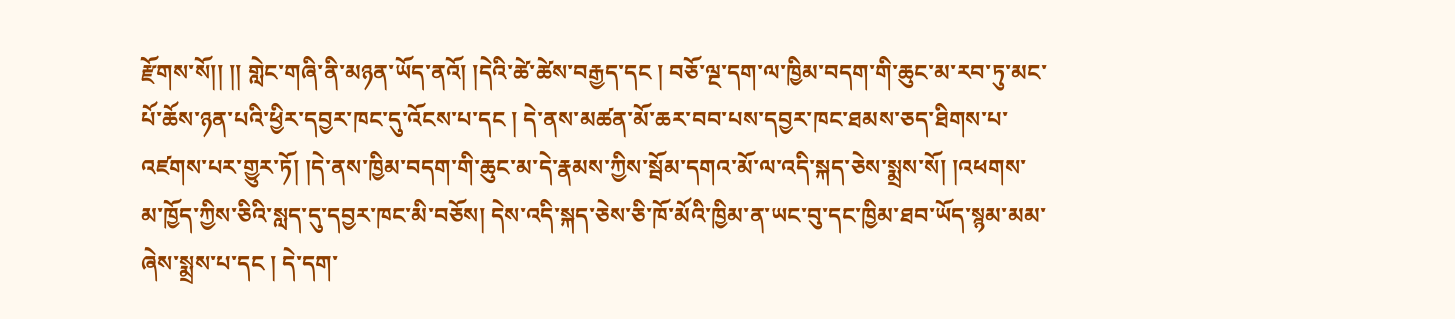རྫོགས་སོ།། །། གླེང་གཞི་ནི་མཉན་ཡོད་ནའོ། །དེའི་ཚེ་ཚེས་བརྒྱད་དང ། བཅོ་ལྔ་དག་ལ་ཁྱིམ་བདག་གི་ཆུང་མ་རབ་ཏུ་མང་པོ་ཆོས་ཉན་པའི་ཕྱིར་དབྱར་ཁང་དུ་འོངས་པ་དང ། དེ་ནས་མཚན་མོ་ཆར་བབ་པས་དབྱར་ཁང་ཐམས་ཅད་ཐིགས་པ་འཛགས་པར་གྱུར་ཏོ། །དེ་ནས་ཁྱིམ་བདག་གི་ཆུང་མ་དེ་རྣམས་ཀྱིས་སྦོམ་དགའ་མོ་ལ་འདི་སྐད་ཅེས་སྨྲས་སོ། །འཕགས་མ་ཁྱོད་ཀྱིས་ཅིའི་སླད་དུ་དབྱར་ཁང་མི་བཅོས། དེས་འདི་སྐད་ཅེས་ཅི་ཁོ་མོའི་ཁྱིམ་ན་ཡང་བུ་དང་ཁྱིམ་ཐབ་ཡོད་སྙམ་མམ་ཞེས་སྨྲས་པ་དང ། དེ་དག་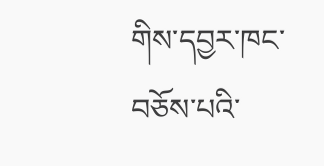གིས་དབྱར་ཁང་བཅོས་པའི་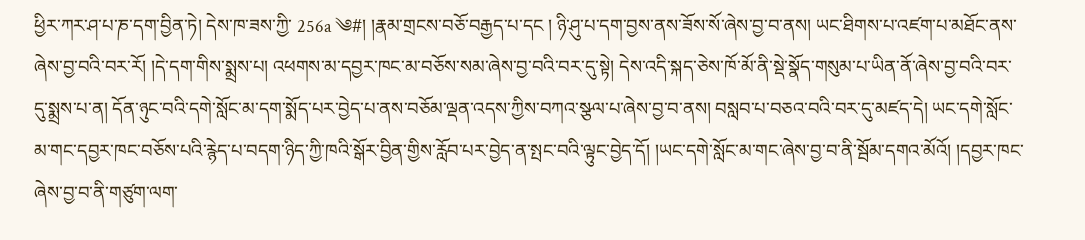ཕྱིར་ཀར་ཤ་པ་ཎ་དག་བྱིན་ཏེ། དེས་ཁ་ཟས་ཀྱི་ 256a ༄#། །རྣམ་གྲངས་བཅོ་བརྒྱད་པ་དང ། ཉི་ཤུ་པ་དག་བྱས་ནས་ཟོས་སོ་ཞེས་བྱ་བ་ནས། ཡང་ཐིགས་པ་འཛག་པ་མཐོང་ནས་ཞེས་བྱ་བའི་བར་རོ། །དེ་དག་གིས་སྨྲས་པ། འཕགས་མ་དབྱར་ཁང་མ་བཅོས་སམ་ཞེས་བྱ་བའི་བར་དུ་སྟེ། དེས་འདི་སྐད་ཅེས་ཁོ་མོ་ནི་སྡེ་སྣོད་གསུམ་པ་ཡིན་ནོ་ཞེས་བྱ་བའི་བར་དུ་སྨྲས་པ་ན། དོན་ཉུང་བའི་དགེ་སློང་མ་དག་སྨོད་པར་བྱེད་པ་ནས་བཅོམ་ལྡན་འདས་ཀྱིས་བཀའ་སྩལ་པ་ཞེས་བྱ་བ་ནས། བསླབ་པ་བཅའ་བའི་བར་དུ་མཛད་དེ། ཡང་དགེ་སློང་མ་གང་དབྱར་ཁང་བཅོས་པའི་རྙེད་པ་བདག་ཉིད་ཀྱི་ཁའི་སྒོར་བྱིན་གྱིས་རློབ་པར་བྱེད་ན་སྤང་བའི་ལྟུང་བྱེད་དོ། །ཡང་དགེ་སློང་མ་གང་ཞེས་བྱ་བ་ནི་སྦོམ་དགའ་མོའོ། །དབྱར་ཁང་ཞེས་བྱ་བ་ནི་གཙུག་ལག་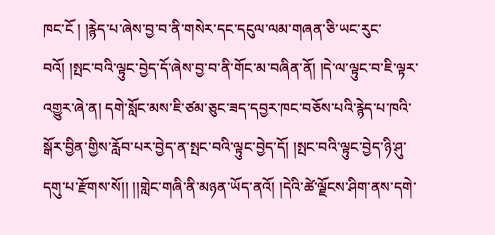ཁང་ངོ ། །རྙེད་པ་ཞེས་བྱ་བ་ནི་གསེར་དང་དངུལ་ལམ་གཞན་ཅི་ཡང་རུང་བའོ། །སྤང་བའི་ལྟུང་བྱེད་དོ་ཞེས་བྱ་བ་ནི་གོང་མ་བཞིན་ནོ། །དེ་ལ་ལྟུང་བ་ཇི་ལྟར་འགྱུར་ཞེ་ན། དགེ་སློང་མས་ཇི་ཙམ་ཅུང་ཟད་དབྱར་ཁང་བཅོས་པའི་རྙེད་པ་ཁའི་སྒོར་བྱིན་གྱིས་རློབ་པར་བྱེད་ན་སྤང་བའི་ལྟུང་བྱེད་དོ། །སྤང་བའི་ལྟུང་བྱེད་ཉི་ཤུ་དགུ་པ་རྫོགས་སོ།། །།གླེང་གཞི་ནི་མཉན་ཡོད་ནའོ། །དེའི་ཚེ་ལྗོངས་ཤིག་ནས་དགེ་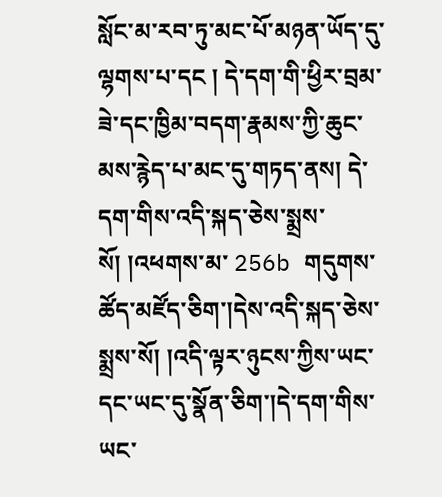སློང་མ་རབ་ཏུ་མང་པོ་མཉན་ཡོད་དུ་ལྷགས་པ་དང ། དེ་དག་གི་ཕྱིར་བྲམ་ཟེ་དང་ཁྱིམ་བདག་རྣམས་ཀྱི་ཆུང་མས་རྙེད་པ་མང་དུ་གཏད་ནས། དེ་དག་གིས་འདི་སྐད་ཅེས་སྨྲས་སོ། །འཕགས་མ་ 256b གདུགས་ཚོད་མཛོད་ཅིག་།དེས་འདི་སྐད་ཅེས་སྨྲས་སོ། །འདི་ལྟར་ཉུངས་ཀྱིས་ཡང་དང་ཡང་དུ་སྣོན་ཅིག་།དེ་དག་གིས་ཡང་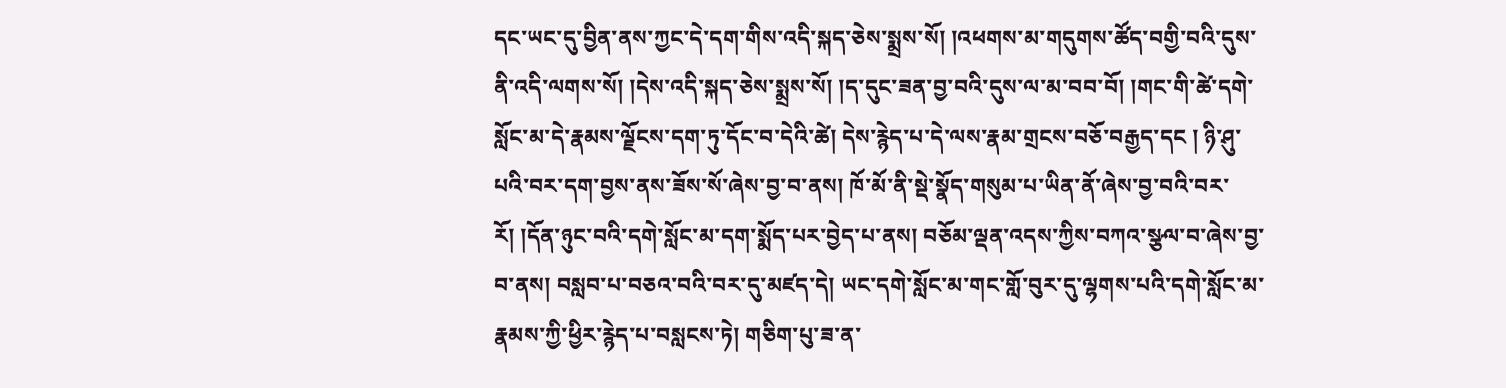དང་ཡང་དུ་བྱིན་ནས་ཀྱང་དེ་དག་གིས་འདི་སྐད་ཅེས་སྨྲས་སོ། །འཕགས་མ་གདུགས་ཚོད་བགྱི་བའི་དུས་ནི་འདི་ལགས་སོ། །དེས་འདི་སྐད་ཅེས་སྨྲས་སོ། །ད་དུང་ཟན་བྱ་བའི་དུས་ལ་མ་བབ་བོ། །གང་གི་ཚེ་དགེ་སློང་མ་དེ་རྣམས་ལྗོངས་དག་ཏུ་དོང་བ་དེའི་ཚེ། དེས་རྙེད་པ་དེ་ལས་རྣམ་གྲངས་བཅོ་བརྒྱད་དང ། ཉི་ཤུ་པའི་བར་དག་བྱས་ནས་ཟོས་སོ་ཞེས་བྱ་བ་ནས། ཁོ་མོ་ནི་སྡེ་སྣོད་གསུམ་པ་ཡིན་ནོ་ཞེས་བྱ་བའི་བར་རོ། །དོན་ཉུང་བའི་དགེ་སློང་མ་དག་སྨོད་པར་བྱེད་པ་ནས། བཅོམ་ལྡན་འདས་ཀྱིས་བཀའ་སྩལ་བ་ཞེས་བྱ་བ་ནས། བསླབ་པ་བཅའ་བའི་བར་དུ་མཛད་དེ། ཡང་དགེ་སློང་མ་གང་གློ་བུར་དུ་ལྷགས་པའི་དགེ་སློང་མ་རྣམས་ཀྱི་ཕྱིར་རྙེད་པ་བསླངས་ཏེ། གཅིག་པུ་ཟ་ན་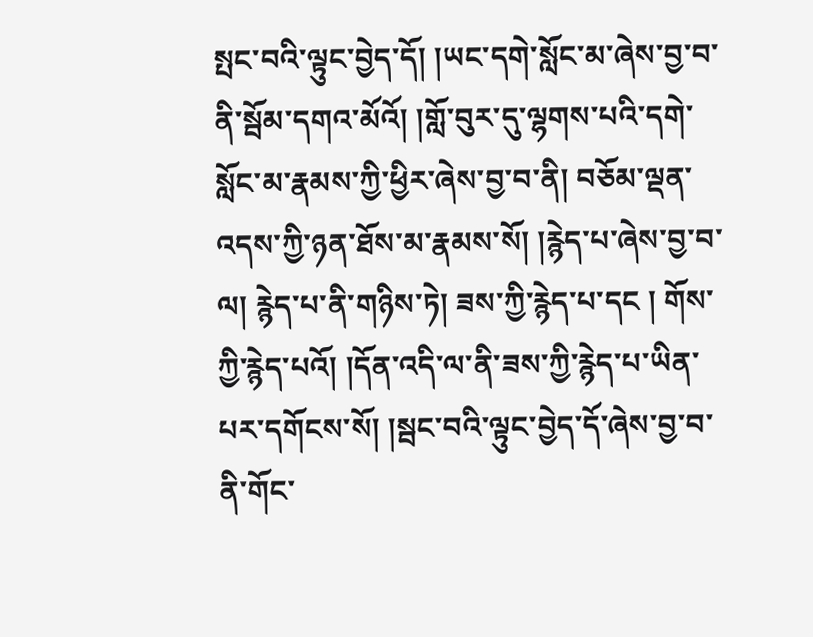སྤང་བའི་ལྟུང་བྱེད་དོ། །ཡང་དགེ་སློང་མ་ཞེས་བྱ་བ་ནི་སྦོམ་དགའ་མོའོ། །གློ་བུར་དུ་ལྷགས་པའི་དགེ་སློང་མ་རྣམས་ཀྱི་ཕྱིར་ཞེས་བྱ་བ་ནི། བཅོམ་ལྡན་འདས་ཀྱི་ཉན་ཐོས་མ་རྣམས་སོ། །རྙེད་པ་ཞེས་བྱ་བ་ལ། རྙེད་པ་ནི་གཉིས་ཏེ། ཟས་ཀྱི་རྙེད་པ་དང ། གོས་ཀྱི་རྙེད་པའོ། །དོན་འདི་ལ་ནི་ཟས་ཀྱི་རྙེད་པ་ཡིན་པར་དགོངས་སོ། །སྦང་བའི་ལྟུང་བྱེད་དོ་ཞེས་བྱ་བ་ནི་གོང་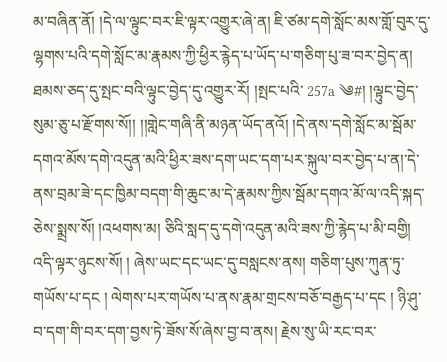མ་བཞིན་ནོ། །དེ་ལ་ལྟུང་བར་ཇི་ལྟར་འགྱུར་ཞེ་ན། ཇི་ཙམ་དགེ་སློང་མས་གློ་བུར་དུ་ལྷགས་པའི་དགེ་སློང་མ་རྣམས་ཀྱི་ཕྱིར་རྙེད་པ་ཡོད་པ་གཅིག་པུ་ཟ་བར་བྱེད་ན། ཐམས་ཅད་དུ་སྤང་བའི་ལྟུང་བྱེད་དུ་འགྱུར་རོ། །སྤང་པའི་ 257a ༄#། །ལྟུང་བྱེད་སུམ་ཅུ་པ་རྫོགས་སོ།། །།གླེང་གཞི་ནི་མཉན་ཡོད་ནའོ། །དེ་ནས་དགེ་སློང་མ་སྦོམ་དགའ་མོས་དགེ་འདུན་མའི་ཕྱིར་ཟས་དག་ཡང་དག་པར་སྐུལ་བར་བྱེད་པ་ན།་དེ་ནས་བྲམ་ཟེ་དང་ཁྱིམ་བདག་གི་ཆུང་མ་དེ་རྣམས་ཀྱིས་སྦོམ་དགའ་མོ་ལ་འདི་སྐད་ཅེས་སྨྲས་སོ། །འཕགས་མ། ཅིའི་སླད་དུ་དགེ་འདུན་མའི་ཟས་ཀྱི་རྙེད་པ་མི་བགྱི། འདི་ལྟར་ཉུངས་སོ། ། ཞེས་ཡང་དང་ཡང་དུ་བསླངས་ནས། གཅིག་པུས་ཀུན་ཏུ་གཡོས་པ་དང ། ལེགས་པར་གཡོས་པ་ནས་རྣམ་གྲངས་བཅོ་བརྒྱད་པ་དང ། ཉི་ཤུ་བ་དག་གི་བར་དག་བྱས་ཏེ་ཟོས་སོ་ཞེས་བྱ་བ་ནས། རྗེས་སུ་ཡི་རང་བར་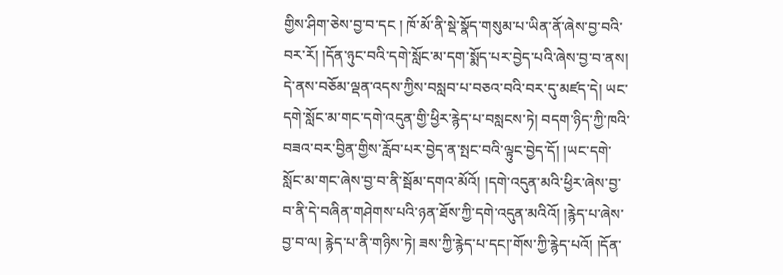གྱིས་ཤིག་ཅེས་བྱ་བ་དང ། ཁོ་མོ་ནི་སྡེ་སྣོད་གསུམ་པ་ཡིན་ནོ་ཞེས་བྱ་བའི་བར་རོ། །དོན་ཉུང་བའི་དགེ་སློང་མ་དག་སྨོད་པར་བྱེད་པའི་ཞེས་བྱ་བ་ནས། དེ་ནས་བཅོམ་ལྡན་འདས་ཀྱིས་བསླབ་པ་བཅའ་བའི་བར་དུ་མཛད་དེ། ཡང་དགེ་སློང་མ་གང་དགེ་འདུན་གྱི་ཕྱིར་རྙེད་པ་བསླངས་ཏེ། བདག་ཉིད་ཀྱི་ཁའི་བཟའ་བར་བྱིན་གྱིས་རློབ་པར་བྱེད་ན་སྤང་བའི་ལྟུང་བྱེད་དོ། །ཡང་དགེ་སློང་མ་གང་ཞེས་བྱ་བ་ནི་སྦོམ་དགའ་མོའོ། །དགེ་འདུན་མའི་ཕྱིར་ཞེས་བྱ་བ་ནི་དེ་བཞིན་གཤེགས་པའི་ཉན་ཐོས་ཀྱི་དགེ་འདུན་མའིའོ། །རྙེད་པ་ཞེས་བྱ་བ་ལ། རྙེད་པ་ནི་གཉིས་ཏེ། ཟས་ཀྱི་རྙེད་པ་དང།་གོས་ཀྱི་རྙེད་པའོ། །དོན་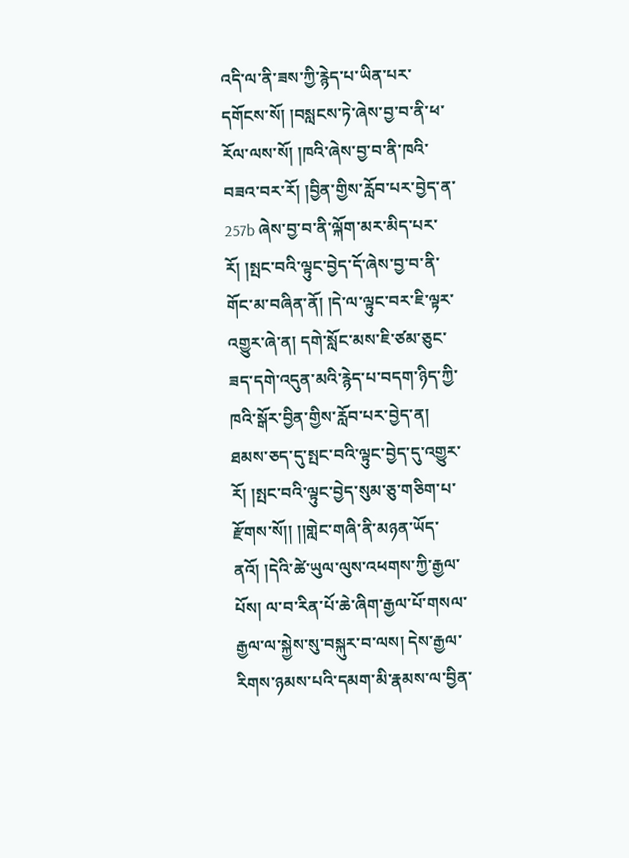འདི་ལ་ནི་ཟས་ཀྱི་རྙེད་པ་ཡིན་པར་དགོངས་སོ། །བསླངས་ཏེ་ཞེས་བྱ་བ་ནི་ཕ་རོལ་ལས་སོ། །ཁའི་ཞེས་བྱ་བ་ནི་ཁའི་བཟའ་བར་རོ། །བྱིན་གྱིས་རློབ་པར་བྱེད་ན་ 257b ཞེས་བྱ་བ་ནི་ལྐོག་མར་མིད་པར་རོ། །སྤང་བའི་ལྟུང་བྱེད་དོ་ཞེས་བྱ་བ་ནི་གོང་མ་བཞིན་ནོ། །དེ་ལ་ལྟུང་བར་ཇི་ལྟར་འགྱུར་ཞེ་ན། དགེ་སློང་མས་ཇི་ཙམ་ཅུང་ཟད་དགེ་འདུན་མའི་རྙེད་པ་བདག་ཉིད་ཀྱི་ཁའི་སྒོར་བྱིན་གྱིས་རློབ་པར་བྱེད་ན། ཐམས་ཅད་དུ་སྤང་བའི་ལྟུང་བྱེད་དུ་འགྱུར་རོ། །སྤང་བའི་ལྟུང་བྱེད་སུམ་ཅུ་གཅིག་པ་རྫོགས་སོ།། །།གླེང་གཞི་ནི་མཉན་ཡོད་ནའོ། །དེའི་ཚེ་ཡུལ་ལུས་འཕགས་ཀྱི་རྒྱལ་པོས། ལ་བ་རིན་པོ་ཆེ་ཞིག་རྒྱལ་པོ་གསལ་རྒྱལ་ལ་སྐྱེས་སུ་བསྐུར་བ་ལས། དེས་རྒྱལ་རིགས་ཉམས་པའི་དམག་མི་རྣམས་ལ་བྱིན་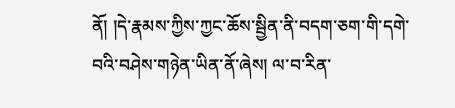ནོ། །དེ་རྣམས་ཀྱིས་ཀྱང་ཆོས་སྦྱིན་ནི་བདག་ཅག་གི་དགེ་བའི་བཤེས་གཉེན་ཡིན་ནོ་ཞེས། ལ་བ་རིན་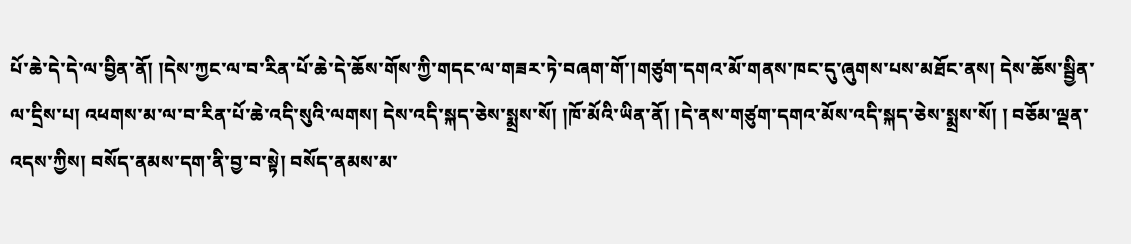པོ་ཆེ་དེ་དེ་ལ་བྱིན་ནོ། །དེས་ཀྱང་ལ་བ་རིན་པོ་ཆེ་དེ་ཆོས་གོས་ཀྱི་གདང་ལ་གཟར་ཏེ་བཞག་གོ་།གཙུག་དགའ་མོ་གནས་ཁང་དུ་ཞུགས་པས་མཐོང་ནས། དེས་ཆོས་སྦྱིན་ལ་དྲིས་པ། འཕགས་མ་ལ་བ་རིན་པོ་ཆེ་འདི་སུའི་ལགས། དེས་འདི་སྐད་ཅེས་སྨྲས་སོ། །ཁོ་མོའི་ཡིན་ནོ། །དེ་ནས་གཙུག་དགའ་མོས་འདི་སྐད་ཅེས་སྨྲས་སོ། ། བཅོམ་ལྡན་འདས་ཀྱིས། བསོད་ནམས་དག་ནི་བྱ་བ་སྟེ། བསོད་ནམས་མ་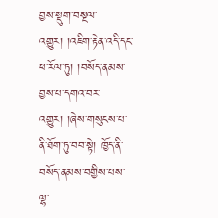བྱས་སྡུག་བསྔལ་འགྱུར། །འཇིག་རྟེན་འདི་དང་ཕ་རོལ་ཏུ། །བསོད་ནམས་བྱས་པ་དགའ་བར་འགྱུར། །ཞེས་གསུངས་པ་ནི་ཐོག་ཏུ་བབ་སྟེ། ཁྱོད་ནི་བསོད་ནམས་བགྱིས་པས་ལྷ་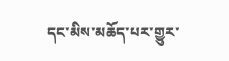དང་མིས་མཆོད་པར་གྱུར་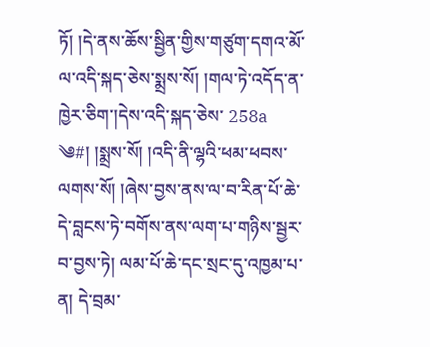ཏོ། །དེ་ནས་ཆོས་སྦྱིན་གྱིས་གཙུག་དགའ་མོ་ལ་འདི་སྐད་ཅེས་སྨྲས་སོ། །གལ་ཏེ་འདོད་ན་ཁྱེར་ཅིག་།དེས་འདི་སྐད་ཅེས་ 258a ༄#། །སྨྲས་སོ། །འདི་ནི་ལྷའི་ཕམ་ཕབས་ལགས་སོ། །ཞེས་བྱས་ནས་ལ་བ་རིན་པོ་ཆེ་དེ་བླངས་ཏེ་བགོས་ནས་ལག་པ་གཉིས་སྦྱར་བ་བྱས་ཏེ། ལམ་པོ་ཆེ་དང་སྲང་དུ་འཁྱམ་པ་ན། དེ་བྲམ་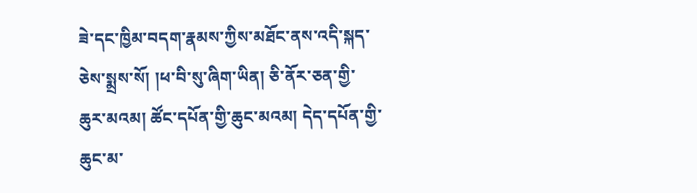ཟེ་དང་ཁྱིམ་བདག་རྣམས་ཀྱིས་མཐོང་ནས་འདི་སྐད་ཅེས་སྨྲས་སོ། །ཕ་བི་སུ་ཞིག་ཡིན། ཅི་ནོར་ཅན་གྱི་ཆུར་མའམ། ཚོང་དཔོན་གྱི་ཆུང་མའམ། དེད་དཔོན་གྱི་ཆུང་མ་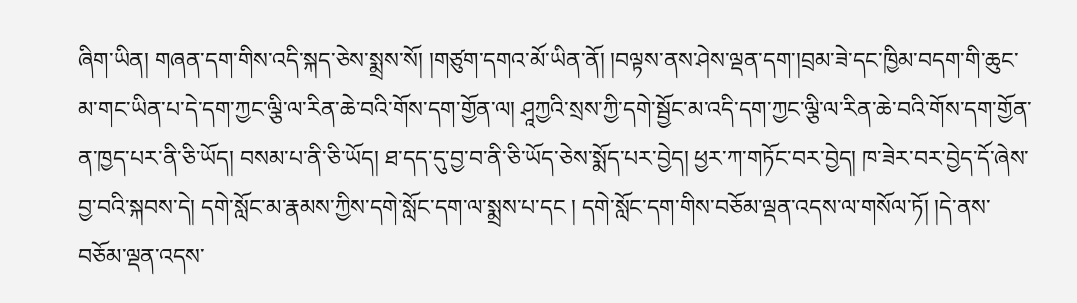ཞིག་ཡིན། གཞན་དག་གིས་འདི་སྐད་ཅེས་སྨྲས་སོ། །གཙུག་དགའ་མོ་ཡིན་ནོ། །བལྟས་ནས་ཤེས་ལྡན་དག་།བྲམ་ཟེ་དང་ཁྱིམ་བདག་གི་ཆུང་མ་གང་ཡིན་པ་དེ་དག་ཀྱང་ལྕི་ལ་རིན་ཆེ་བའི་གོས་དག་གྱོན་ལ། ཤཱཀྱའི་སྲས་ཀྱི་དགེ་སྦྱོང་མ་འདི་དག་ཀྱང་ལྕི་ལ་རིན་ཆེ་བའི་གོས་དག་གྱོན་ན་ཁྱད་པར་ནི་ཅི་ཡོད། བསམ་པ་ནི་ཅི་ཡོད། ཐ་དད་དུ་བྱ་བ་ནི་ཅི་ཡོད་ཅེས་སྨོད་པར་བྱེད། ཕྱར་ཀ་གཏོང་བར་བྱེད། ཁ་ཟེར་བར་བྱེད་དོ་ཞེས་བྱ་བའི་སྐབས་དེ། དགེ་སློང་མ་རྣམས་ཀྱིས་དགེ་སློང་དག་ལ་སྨྲས་པ་དང ། དགེ་སློང་དག་གིས་བཅོམ་ལྡན་འདས་ལ་གསོལ་ཏོ། །དེ་ནས་བཅོམ་ལྡན་འདས་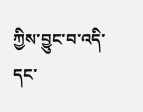ཀྱིས་བྱུང་བ་འདི་དང་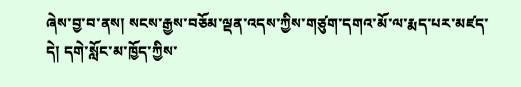ཞེས་བྱ་བ་ནས། སངས་རྒྱས་བཅོམ་ལྡན་འདས་ཀྱིས་གཙུག་དགའ་མོ་ལ་རྨད་པར་མཛད་དེ། དགེ་སློང་མ་ཁྱོད་ཀྱིས་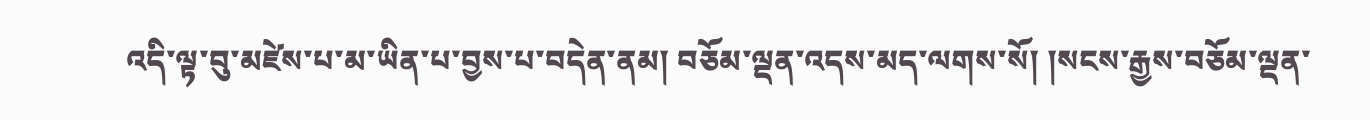འདི་ལྟ་བུ་མཛེས་པ་མ་ཡིན་པ་བྱས་པ་བདེན་ནམ། བཅོམ་ལྡན་འདས་མད་ལགས་སོ། །སངས་རྒྱས་བཅོམ་ལྡན་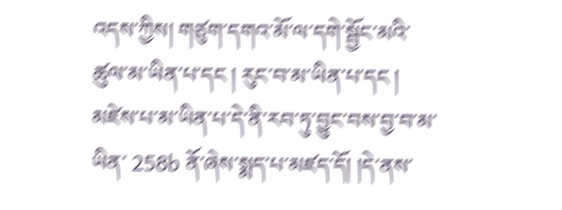འདས་ཀྱིས། གཙུག་དགའ་མོ་ལ་དགེ་སྦྱོང་མའི་ཚུལ་མ་ཡིན་པ་དང ། རུང་བ་མ་ཡིན་པ་དང ། མཛེས་པ་མ་ཡིན་པ་དེ་ནི་རབ་ཏུ་བྱུང་བས་བྱ་བ་མ་ཡིན་ 258b ནོ་ཞེས་སྨད་པ་མཛད་དོ། །དེ་ནས་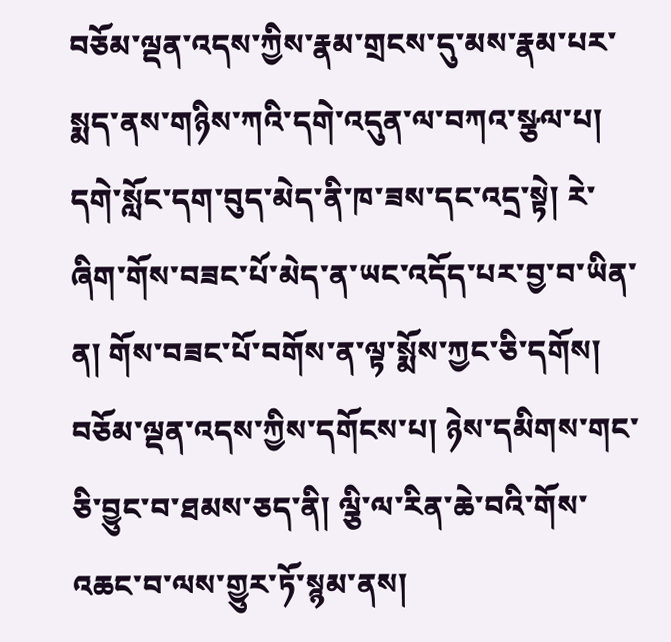བཅོམ་ལྡན་འདས་ཀྱིས་རྣམ་གྲངས་དུ་མས་རྣམ་པར་སྨད་ནས་གཉིས་ཀའི་དགེ་འདུན་ལ་བཀའ་སྩལ་པ། དགེ་སློང་དག་བུད་མེད་ནི་ཁ་ཟས་དང་འདྲ་སྟེ། རེ་ཞིག་གོས་བཟང་པོ་མེད་ན་ཡང་འདོད་པར་བྱ་བ་ཡིན་ན། གོས་བཟང་པོ་བགོས་ན་ལྟ་སྨོས་ཀྱང་ཅི་དགོས། བཅོམ་ལྡན་འདས་ཀྱིས་དགོངས་པ། ཉེས་དམིགས་གང་ཅི་བྱུང་བ་ཐམས་ཅད་ནི། ལྕི་ལ་རིན་ཆེ་བའི་གོས་འཆང་བ་ལས་གྱུར་ཏོ་སྙམ་ནས།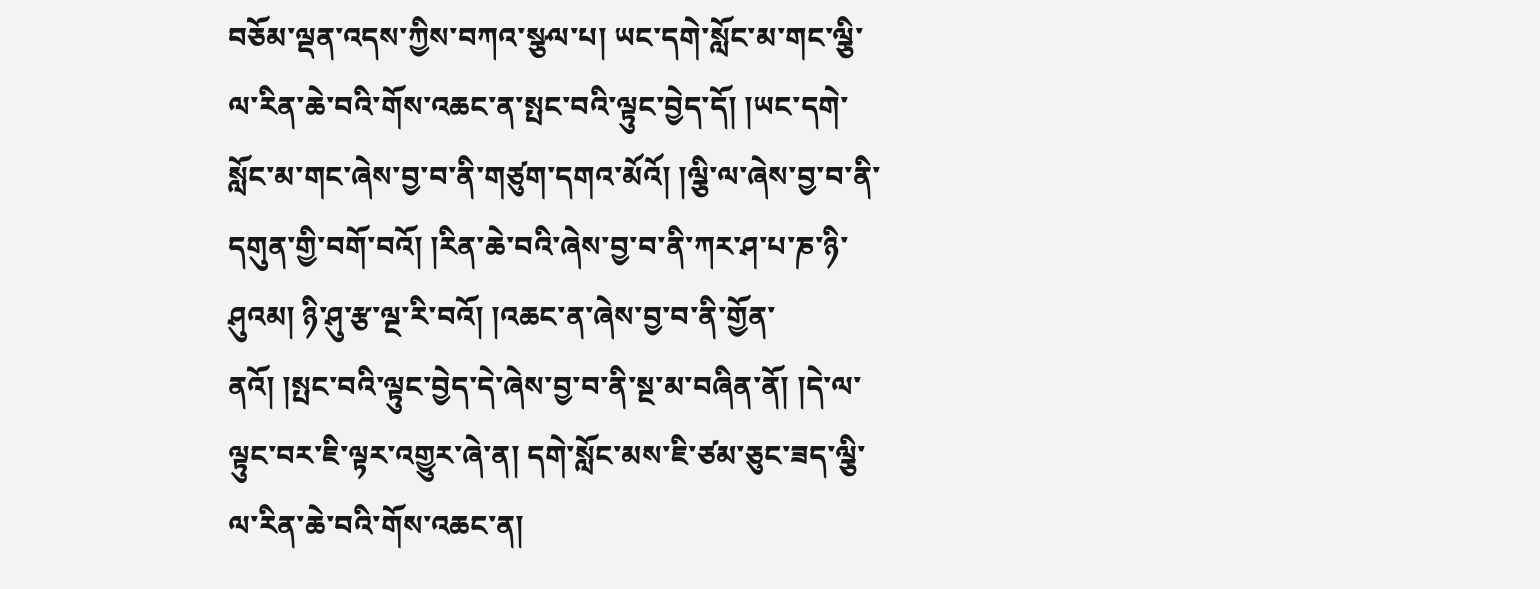བཅོམ་ལྡན་འདས་ཀྱིས་བཀའ་སྩལ་པ། ཡང་དགེ་སློང་མ་གང་ལྕི་ལ་རིན་ཆེ་བའི་གོས་འཆང་ན་སྤང་བའི་ལྟུང་བྱེད་དོ། །ཡང་དགེ་སློང་མ་གང་ཞེས་བྱ་བ་ནི་གཙུག་དགའ་མོའོ། །ལྕི་ལ་ཞེས་བྱ་བ་ནི་དགུན་གྱི་བགོ་བའོ། །རིན་ཆེ་བའི་ཞེས་བྱ་བ་ནི་ཀར་ཤ་པ་ཎ་ཉི་ཤུའམ། ཉི་ཤུ་རྩ་ལྔ་རི་བའོ། །འཆང་ན་ཞེས་བྱ་བ་ནི་གྱོན་ནའོ། །སྤང་བའི་ལྟུང་བྱེད་དེ་ཞེས་བྱ་བ་ནི་སྔ་མ་བཞིན་ནོ། །དེ་ལ་ལྟུང་བར་ཇི་ལྟར་འགྱུར་ཞེ་ན། དགེ་སློང་མས་ཇི་ཙམ་ཅུང་ཟད་ལྕི་ལ་རིན་ཆེ་བའི་གོས་འཆང་ན།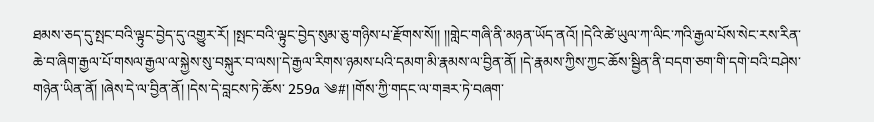ཐམས་ཅད་དུ་སྤང་བའི་ལྟུང་བྱེད་དུ་འགྱུར་རོ། །སྤང་བའི་ལྟུང་བྱེད་སུམ་ཅུ་གཉིས་པ་རྫོགས་སོ།། །།གླེང་གཞི་ནི་མཉན་ཡོད་ནའོ། །དེའི་ཚེ་ཡུལ་ཀ་ལིང་ཀའི་རྒྱལ་པོས་སེང་རས་རིན་ཆེ་བ་ཞིག་རྒྱལ་པོ་གསལ་རྒྱལ་ལ་སྐྱེས་སུ་བསྐུར་བ་ལས།་དེ་རྒྱལ་རིགས་ཉམས་པའི་དམག་མི་རྣམས་ལ་བྱིན་ནོ། །དེ་རྣམས་ཀྱིས་ཀྱང་ཆོས་སྦྱིན་ནི་བདག་ཅག་གི་དགེ་བའི་བཤེས་གཉེན་ཡིན་ནོ། །ཞེས་དེ་ལ་བྱིན་ནོ། །དེས་དེ་བླངས་ཏེ་ཆོས་ 259a ༄#། །གོས་ཀྱི་གདང་ལ་གཟར་ཏེ་བཞག་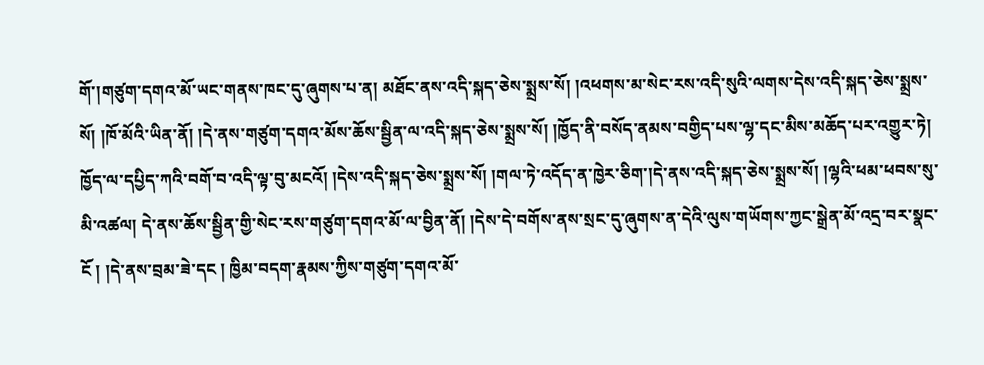གོ་།གཙུག་དགའ་མོ་ཡང་གནས་ཁང་དུ་ཞུགས་པ་ན། མཐོང་ནས་འདི་སྐད་ཅེས་སྨྲས་སོ། །འཕགས་མ་སེང་རས་འདི་སུའི་ལགས་དེས་འདི་སྐད་ཅེས་སྨྲས་སོ། །ཁོ་མོའི་ཡིན་ནོ། །དེ་ནས་གཙུག་དགའ་མོས་ཆོས་སྦྱིན་ལ་འདི་སྐད་ཅེས་སྨྲས་སོ། །ཁྱོད་ནི་བསོད་ནམས་བགྱིད་པས་ལྷ་དང་མིས་མཆོད་པར་འགྱུར་ཏེ། ཁྱོད་ལ་དཔྱིད་ཀའི་བགོ་བ་འདི་ལྟ་བུ་མངའོ། །དེས་འདི་སྐད་ཅེས་སྨྲས་སོ། །གལ་ཏེ་འདོད་ན་ཁྱེར་ཅིག་།དེ་ནས་འདི་སྐད་ཅེས་སྨྲས་སོ། །ལྷའི་ཕམ་ཕབས་སུ་མི་འཚལ། དེ་ནས་ཆོས་སྦྱིན་གྱི་སེང་རས་གཙུག་དགའ་མོ་ལ་བྱིན་ནོ། །དེས་དེ་བགོས་ནས་སྲང་དུ་ཞུགས་ན་དེའི་ལུས་གཡོགས་ཀྱང་སྒྲེན་མོ་འདྲ་བར་སྣང་ངོ ། །དེ་ནས་བྲམ་ཟེ་དང ། ཁྱིམ་བདག་རྣམས་ཀྱིས་གཙུག་དགའ་མོ་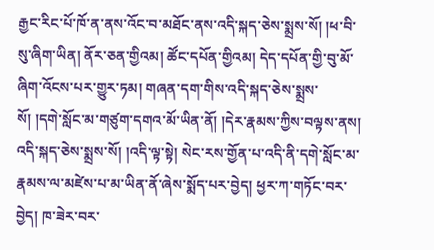རྒྱང་རིང་པོ་ཁོ་ན་ནས་འོང་བ་མཐོང་ནས་འདི་སྐད་ཅེས་སྨྲས་སོ། །ཕ་བི་སུ་ཞིག་ཡིན། ནོར་ཅན་གྱིའམ། ཚོང་དཔོན་གྱིའམ། དེད་དཔོན་གྱི་བུ་མོ་ཞིག་འོངས་པར་གྱུར་ཏམ། གཞན་དག་གིས་འདི་སྐད་ཅེས་སྨྲས་སོ། །དགེ་སློང་མ་གཙུག་དགའ་མོ་ཡིན་ནོ། །དེར་རྣམས་ཀྱིས་བལྟས་ནས། འདི་སྐད་ཅེས་སྨྲས་སོ། །འདི་ལྟ་སྟེ། སེང་རས་གྱོན་པ་འདི་ནི་དགེ་སློང་མ་རྣམས་ལ་མཛེས་པ་མ་ཡིན་ནོ་ཞེས་སྨོད་པར་བྱེད། ཕྱར་ཀ་གཏོང་བར་བྱེད། ཁ་ཟེར་བར་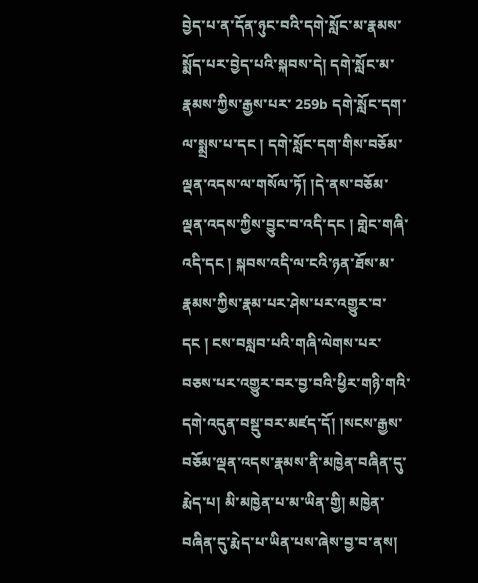བྱེད་པ་ན་དོན་ཉུང་བའི་དགེ་སློང་མ་རྣམས་སྨོད་པར་བྱེད་པའི་སྐབས་དེ། དགེ་སློང་མ་རྣམས་ཀྱིས་རྒྱས་པར་ 259b དགེ་སློང་དག་ལ་སྨྲས་པ་དང ། དགེ་སློང་དག་གིས་བཅོམ་ལྡན་འདས་ལ་གསོལ་ཏོ། །དེ་ནས་བཅོམ་ལྡན་འདས་ཀྱིས་བྱུང་བ་འདི་དང ། གླེང་གཞི་འདི་དང ། སྐབས་འདི་ལ་ངའི་ཉན་ཐོས་མ་རྣམས་ཀྱིས་རྣམ་པར་ཤེས་པར་འགྱུར་བ་དང ། ངས་བསླབ་པའི་གཞི་ལེགས་པར་བཅས་པར་འགྱུར་བར་བྱ་བའི་ཕྱིར་གཉི་གའི་དགེ་འདུན་བསྡུ་བར་མཛད་དོ། །སངས་རྒྱས་བཅོམ་ལྡན་འདས་རྣམས་ནི་མཁྱེན་བཞིན་དུ་རྨེད་པ། མི་མཁྱེན་པ་མ་ཡིན་གྱི། མཁྱེན་བཞིན་དུ་རྨེད་པ་ཡིན་པས་ཞེས་བྱ་བ་ནས།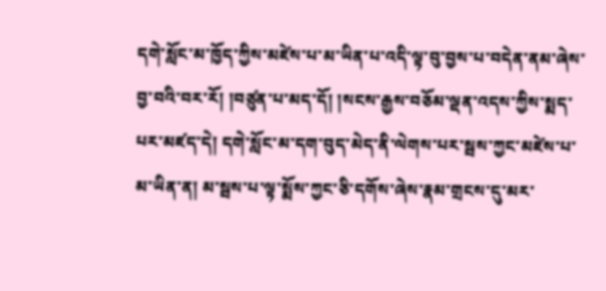དགེ་སློང་མ་ཁྱོད་ཀྱིས་མཛེས་པ་མ་ཡིན་པ་འདི་ལྟ་བུ་བྱས་པ་བདེན་ནམ་ཞེས་བྱ་བའི་བར་རོ། །བཙུན་པ་མད་དོ། །སངས་རྒྱས་བཅོམ་ལྡན་འདས་ཀྱིས་སྨད་པར་མཛད་དེ། དགེ་སློང་མ་དག་བུད་མེད་ནི་ལེགས་པར་སྦས་ཀྱང་མཛེས་པ་མ་ཡིན་ན། མ་སྦས་པ་ལྟ་སྨོས་ཀྱང་ཅི་དགོས་ཞེས་རྣམ་གྲངས་དུ་མར་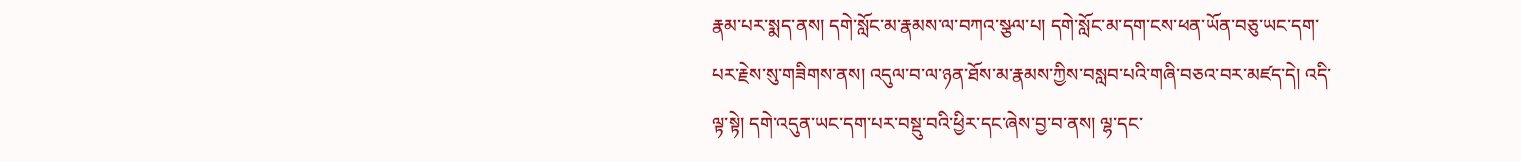རྣམ་པར་སྨད་ནས། དགེ་སློང་མ་རྣམས་ལ་བཀའ་སྩལ་པ། དགེ་སློང་མ་དག་ངས་ཕན་ཡོན་བཅུ་ཡང་དག་པར་རྗེས་སུ་གཟིགས་ནས། འདུལ་བ་ལ་ཉན་ཐོས་མ་རྣམས་ཀྱིས་བསླབ་པའི་གཞི་བཅའ་བར་མཛད་དེ། འདི་ལྟ་སྟེ། དགེ་འདུན་ཡང་དག་པར་བསྡུ་བའི་ཕྱིར་དང་ཞེས་བྱ་བ་ནས། ལྷ་དང་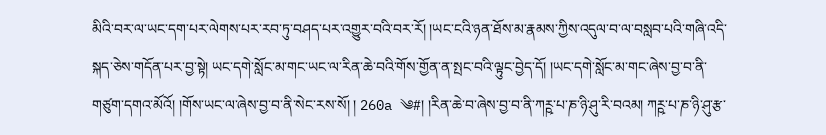མིའི་བར་ལ་ཡང་དག་པར་ལེགས་པར་རབ་ཏུ་བཤད་པར་འགྱུར་བའི་བར་རོ། །ཡང་ངའི་ཉན་ཐོས་མ་རྣམས་ཀྱིས་འདུལ་བ་ལ་བསླབ་པའི་གཞི་འདི་སྐད་ཅེས་གདོན་པར་བྱ་སྟེ། ཡང་དགེ་སློང་མ་གང་ཡང་ལ་རིན་ཆེ་བའི་གོས་གྱོན་ན་སྤང་བའི་ལྟུང་བྱེད་དོ། །ཡང་དགེ་སློང་མ་གང་ཞེས་བྱ་བ་ནི་གཙུག་དགའ་མོའོ། །གོས་ཡང་ལ་ཞེས་བྱ་བ་ནི་སེང་རས་སོ། ། 260a ༄#། །རིན་ཆེ་བ་ཞེས་བྱ་བ་ནི་ཀཪྵ་པ་ཎ་ཉི་ཤུ་རི་བའམ། ཀཪྵ་པ་ཎ་ཉི་ཤུ་རྩ་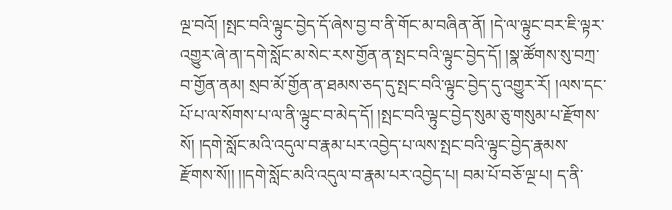ལྔ་བའོ། །སྤང་བའི་ལྟུང་བྱེད་དོ་ཞེས་བྱ་བ་ནི་གོང་མ་བཞིན་ནོ། །དེ་ལ་ལྟུང་བར་ཇི་ལྟར་འགྱུར་ཞེ་ན།་དགེ་སློང་མ་སེང་རས་གྱོན་ན་སྤང་བའི་ལྟུང་བྱེད་དོ། །སྣ་ཚོགས་སུ་བཀྲ་བ་གྱོན་ནམ། སྲབ་མོ་གྱོན་ན་ཐམས་ཅད་དུ་སྤང་བའི་ལྟུང་བྱེད་དུ་འགྱུར་རོ། །ལས་དང་པོ་པ་ལ་སོགས་པ་ལ་ནི་ལྟུང་བ་མེད་དོ། །སྤང་བའི་ལྟུང་བྱེད་སུམ་ཅུ་གསུམ་པ་རྫོགས་སོ། །དགེ་སློང་མའི་འདུལ་བ་རྣམ་པར་འབྱེད་པ་ལས་སྤང་བའི་ལྟུང་བྱེད་རྣམས་རྫོགས་སོ།། །།དགེ་སློང་མའི་འདུལ་བ་རྣམ་པར་འབྱེད་པ། བམ་པོ་བཅོ་ལྔ་པ། ད་ནི་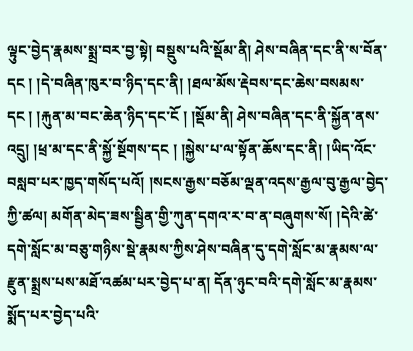ལྟུང་བྱེད་རྣམས་སྨྲ་བར་བྱ་སྟེ། བསྡུས་པའི་སྡོམ་ནི། ཤེས་བཞིན་དང་ནི་ས་བོན་དང ། །དེ་བཞིན་ཁུར་བ་ཉིད་དང་ནི། །ཐལ་མོས་རྡེབས་དང་ཆེས་བསམས་དང ། །རྐུན་མ་བང་ཆེན་ཉིད་དང་ངོ ། །སྡོམ་ནི། ཤེས་བཞིན་དང་ནི་སྐྱོན་ནས་འདྲུ། །ཕྲ་མ་དང་ནི་སྐྱོ་སྔོགས་དང ། །སྐྱེས་པ་ལ་སྟོན་ཆོས་དང་ནི། །ཡིད་འོང་བསླབ་པར་ཁྱད་གསོད་པའོ། །སངས་རྒྱས་བཅོམ་ལྡན་འདས་རྒྱལ་བུ་རྒྱལ་བྱེད་ཀྱི་ཚལ། མགོན་མེད་ཟས་སྦྱིན་གྱི་ཀུན་དགའ་ར་བ་ན་བཞུགས་སོ། །དེའི་ཚེ་དགེ་སློང་མ་བཅུ་གཉིས་སྡེ་རྣམས་ཀྱིས་ཤེས་བཞིན་དུ་དགེ་སློང་མ་རྣམས་ལ་རྫུན་སྨྲས་པས་མཐོ་འཚམ་པར་བྱེད་པ་ན། དོན་ཉུང་བའི་དགེ་སློང་མ་རྣམས་སྨོད་པར་བྱེད་པའི་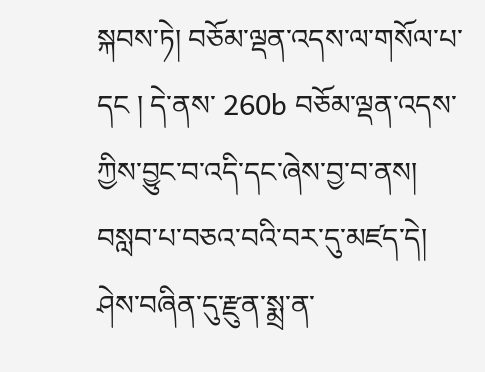སྐབས་ཏེ། བཅོམ་ལྡན་འདས་ལ་གསོལ་པ་དང ། དེ་ནས་ 260b བཅོམ་ལྡན་འདས་ཀྱིས་བྱུང་བ་འདི་དང་ཞེས་བྱ་བ་ནས། བསླབ་པ་བཅའ་བའི་བར་དུ་མཛད་དེ། ཤེས་བཞིན་དུ་རྫུན་སྨྲ་ན་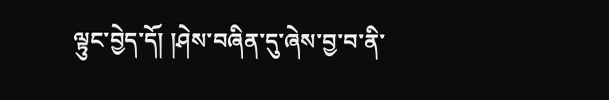ལྟུང་བྱེད་དོ། །ཤེས་བཞིན་དུ་ཞེས་བྱ་བ་ནི་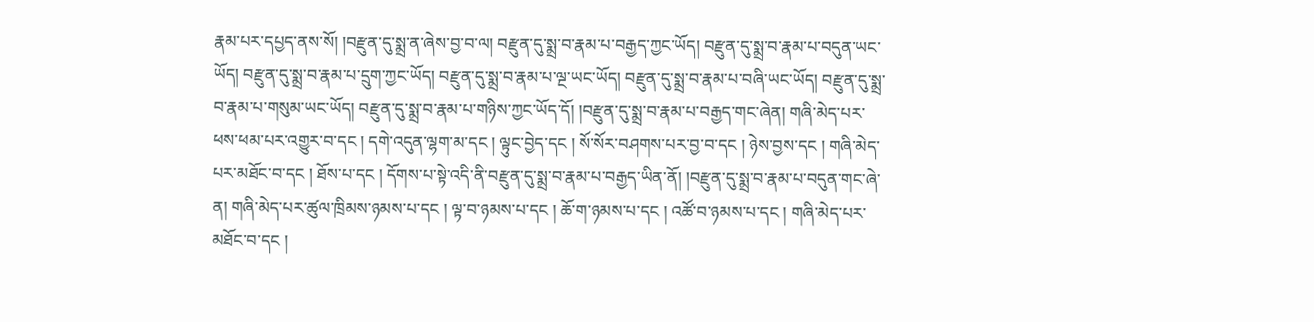རྣམ་པར་དཔྱད་ནས་སོ། །བརྫུན་དུ་སྨྲ་ན་ཞེས་བྱ་བ་ལ། བརྫུན་དུ་སྨྲ་བ་རྣམ་པ་བརྒྱད་ཀྱང་ཡོད། བརྫུན་དུ་སྨྲ་བ་རྣམ་པ་བདུན་ཡང་ཡོད། བརྫུན་དུ་སྨྲ་བ་རྣམ་པ་དྲུག་ཀྱང་ཡོད། བརྫུན་དུ་སྨྲ་བ་རྣམ་པ་ལྔ་ཡང་ཡོད། བརྫུན་དུ་སྨྲ་བ་རྣམ་པ་བཞི་ཡང་ཡོད། བརྫུན་དུ་སྨྲ་བ་རྣམ་པ་གསུམ་ཡང་ཡོད། བརྫུན་དུ་སྨྲ་བ་རྣམ་པ་གཉིས་ཀྱང་ཡོད་དོ། །བརྫུན་དུ་སྨྲ་བ་རྣམ་པ་བརྒྱད་གང་ཞེན། གཞི་མེད་པར་ཕས་ཕམ་པར་འགྱུར་བ་དང ། དགེ་འདུན་ལྷག་མ་དང ། ལྟུང་བྱེད་དང ། སོ་སོར་བཤགས་པར་བྱ་བ་དང ། ཉེས་བྱས་དང ། གཞི་མེད་པར་མཐོང་བ་དང ། ཐོས་པ་དང ། དོགས་པ་སྟེ་འདི་ནི་བརྫུན་དུ་སྨྲ་བ་རྣམ་པ་བརྒྱད་ཡིན་ནོ། །བརྫུན་དུ་སྨྲ་བ་རྣམ་པ་བདུན་གང་ཞེ་ན། གཞི་མེད་པར་ཚུལ་ཁྲིམས་ཉམས་པ་དང ། ལྟ་བ་ཉམས་པ་དང ། ཆོ་ག་ཉམས་པ་དང ། འཚོ་བ་ཉམས་པ་དང ། གཞི་མེད་པར་མཐོང་བ་དང །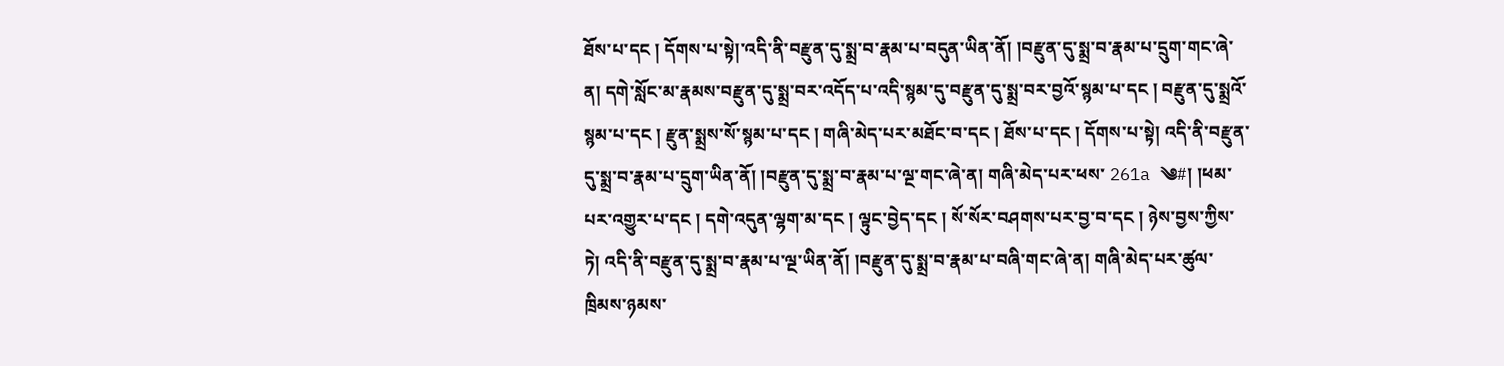ཐོས་པ་དང ། དོགས་པ་སྟེ།་འདི་ནི་བརྫུན་དུ་སྨྲ་བ་རྣམ་པ་བདུན་ཡིན་ནོ། །བརྫུན་དུ་སྨྲ་བ་རྣམ་པ་དྲུག་གང་ཞེ་ན། དགེ་སློང་མ་རྣམས་བརྫུན་དུ་སྨྲ་བར་འདོད་པ་འདི་སྙམ་དུ་བརྫུན་དུ་སྨྲ་བར་བྱའོ་སྙམ་པ་དང ། བརྫུན་དུ་སྨྲའོ་སྙམ་པ་དང ། རྫུན་སྨྲས་སོ་སྙམ་པ་དང ། གཞི་མེད་པར་མཐོང་བ་དང ། ཐོས་པ་དང ། དོགས་པ་སྟེ། འདི་ནི་བརྫུན་དུ་སྨྲ་བ་རྣམ་པ་དྲུག་ཡིན་ནོ། །བརྫུན་དུ་སྨྲ་བ་རྣམ་པ་ལྔ་གང་ཞེ་ན། གཞི་མེད་པར་ཕས་ 261a ༄#། །ཕམ་པར་འགྱུར་པ་དང ། དགེ་འདུན་ལྷག་མ་དང ། ལྟུང་བྱེད་དང ། སོ་སོར་བཤགས་པར་བྱ་བ་དང ། ཉེས་བྱས་ཀྱིས་ཏེ། འདི་ནི་བརྫུན་དུ་སྨྲ་བ་རྣམ་པ་ལྔ་ཡིན་ནོ། །བརྫུན་དུ་སྨྲ་བ་རྣམ་པ་བཞི་གང་ཞེ་ན། གཞི་མེད་པར་ཚུལ་ཁྲིམས་ཉམས་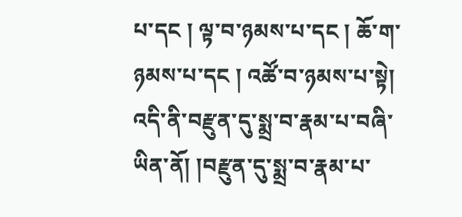པ་དང ། ལྟ་བ་ཉམས་པ་དང ། ཆོ་ག་ཉམས་པ་དང ། འཚོ་བ་ཉམས་པ་སྟེ། འདི་ནི་བརྫུན་དུ་སྨྲ་བ་རྣམ་པ་བཞི་ཡིན་ནོ། །བརྫུན་དུ་སྨྲ་བ་རྣམ་པ་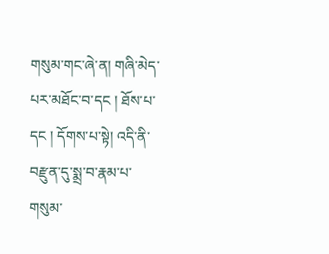གསུམ་གང་ཞེ་ན། གཞི་མེད་པར་མཐོང་བ་དང ། ཐོས་པ་དང ། དོགས་པ་སྟེ། འདི་ནི་བརྫུན་དུ་སྨྲ་བ་རྣམ་པ་གསུམ་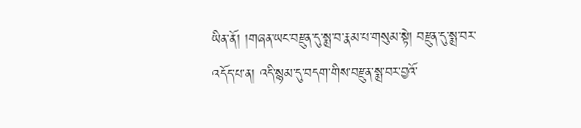ཡིན་ནོ། །གཞན་ཡང་བརྫུན་དུ་སྨྲ་བ་རྣམ་པ་གསུམ་སྟེ། བརྫུན་དུ་སྨྲ་བར་འདོད་པ་ན། འདི་སྙམ་དུ་བདག་གིས་བརྫུན་སྨྲ་བར་བྱའོ་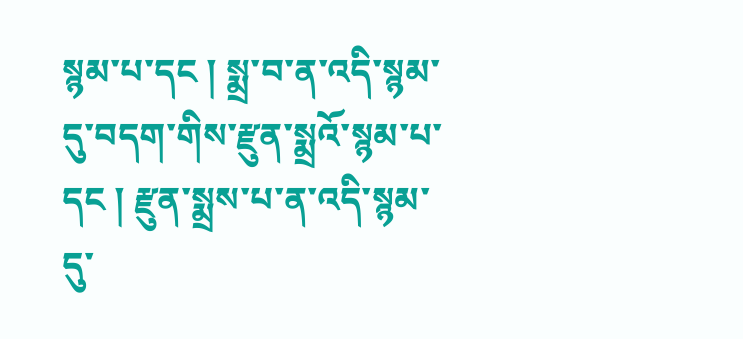སྙམ་པ་དང ། སྨྲ་བ་ན་འདི་སྙམ་དུ་བདག་གིས་རྫུན་སྨྲའོ་སྙམ་པ་དང ། རྫུན་སྨྲས་པ་ན་འདི་སྙམ་དུ་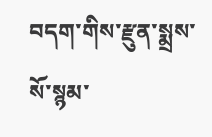བདག་གིས་རྫུན་སྨྲས་སོ་སྙམ་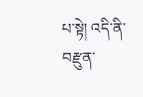པ་སྟེ། འདི་ནི་བརྫུན་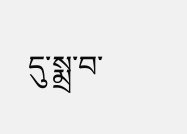དུ་སྨྲ་བ་